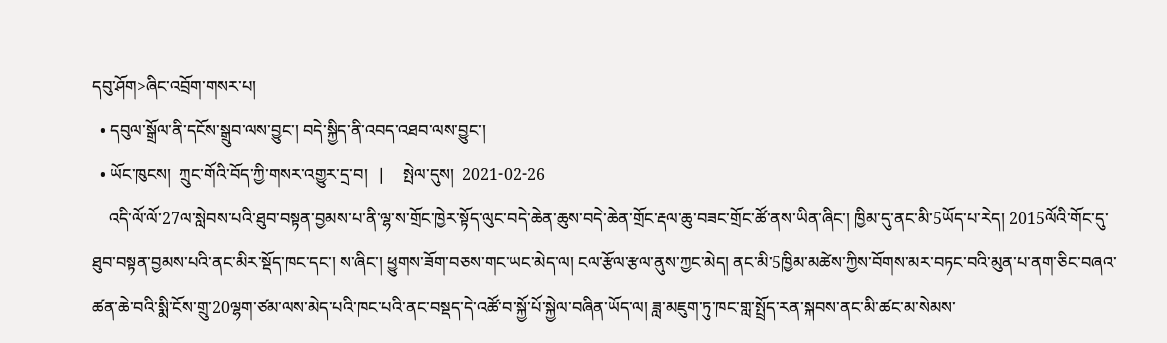དབུ་ཤོག>ཞིང་འབྲོག་གསར་པ།
  • དབུལ་སྒྲོལ་ནི་དངོས་སྒྲུབ་ལས་བྱུང་། བདེ་སྐྱིད་ནི་འབད་འཐབ་ལས་བྱུང་།
  • ཡོང་ཁུངས།  ཀྲུང་གོའི་བོད་ཀྱི་གསར་འགྱུར་དྲ་བ།   |     སྤེལ་དུས།  2021-02-26
    འདི་ལོ་ལོ་27ལ་སླེབས་པའི་ཐུབ་བསྟན་བྱམས་པ་ནི་ལྷ་ས་གྲོང་ཁྱེར་སྟོད་ལུང་བདེ་ཆེན་ཆུས་བདེ་ཆེན་གྲོང་རྡལ་ཆུ་བཟང་གྲོང་ཚོ་ནས་ཡིན་ཞིང་། ཁྱིམ་དུ་ནང་མི་5ཡོད་པ་རེད། 2015ལོའི་གོང་དུ་ཐུབ་བསྟན་བྱམས་པའི་ནང་མིར་སྡོད་ཁང་དང་། ས་ཞིང་། ཕྱུགས་ཟོག་བཅས་གང་ཡང་མེད་ལ། ངལ་རྩོལ་རྩལ་ནུས་ཀྱང་མེད། ནང་མི་5ཁྱིམ་མཚེས་ཀྱིས་བོགས་མར་བཏང་བའི་མུན་པ་ནག་ཅིང་བཞའ་ཚན་ཆེ་བའི་སྨི་ངོས་གྲུ་20ལྷག་ཙམ་ལས་མེད་པའི་ཁང་པའི་ནང་བསྡད་དེ་འཚོ་བ་སྐྱོ་པོ་སྐྱེལ་བཞིན་ཡོད་ལ། ཟླ་མཇུག་ཏུ་ཁང་གླ་སྤྲོད་རན་སྐབས་ནང་མི་ཚང་མ་སེམས་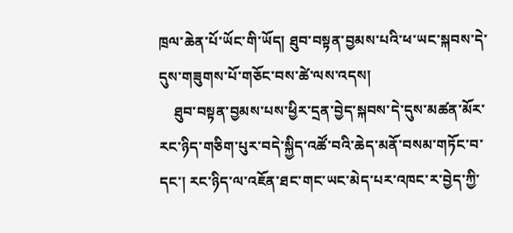ཁྲལ་ཆེན་པོ་ཡོང་གི་ཡོད། ཐུབ་བསྟན་བྱམས་པའི་ཕ་ཡང་སྐབས་དེ་དུས་གཟུགས་པོ་གཅོང་བས་ཚེ་ལས་འདས།
    ཐུབ་བསྟན་བྱམས་པས་ཕྱིར་དྲན་བྱེད་སྐབས་དེ་དུས་མཚན་མོར་རང་ཉིད་གཅིག་པུར་བདེ་སྐྱིད་འཚོ་བའི་ཆེད་མནོ་བསམ་གཏོང་བ་དང་། རང་ཉིད་ལ་འཇོན་ཐང་གང་ཡང་མེད་པར་འཁང་ར་བྱེད་ཀྱི་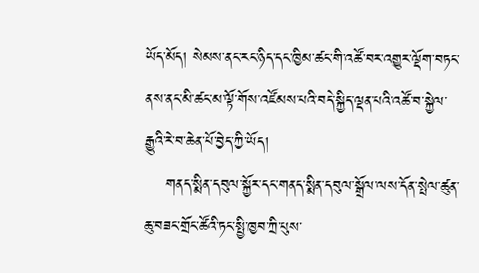ཡོད་མོད། སེམས་ནང་རང་ཉིད་དང་ཁྱིམ་ཚང་གི་འཚོ་བར་འགྱུར་ལྡོག་བཏང་ནས་ནང་མི་ཚང་མ་ལྟོ་གོས་འཛོམས་པའི་བདེ་སྐྱིད་ལྡན་པའི་འཚོ་བ་སྐྱེལ་རྒྱུའི་རེ་བ་ཆེན་པོ་བྱེད་ཀྱི་ཡོད།
    གནད་སྨིན་དབུལ་སྐྱོར་དང་གནད་སྨིན་དབུལ་སྒྲོལ་ལས་དོན་སྤེལ་ཚུན་ཆུ་བཟང་གྲོང་ཚོའི་ཏང་སྤྱི་ཁྱབ་ཀྲི་པུས་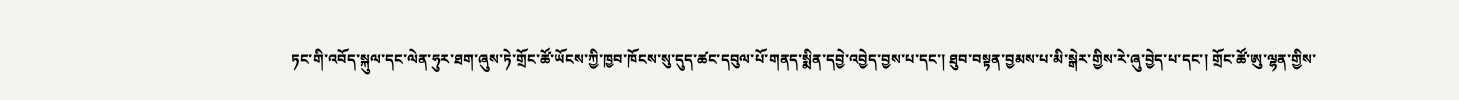ཏང་གི་འབོད་སྐུལ་དང་ལེན་ཧུར་ཐག་ཞུས་ཏེ་གྲོང་ཚོ་ཡོངས་ཀྱི་ཁྱབ་ཁོངས་སུ་དུད་ཚང་དབུལ་པོ་གནད་སྨིན་དབྱེ་འབྱེད་བྱས་པ་དང་། ཐུབ་བསྟན་བྱམས་པ་མི་སྒེར་གྱིས་རེ་ཞུ་བྱེད་པ་དང་། གྲོང་ཚོ་ཨུ་ལྷན་གྱིས་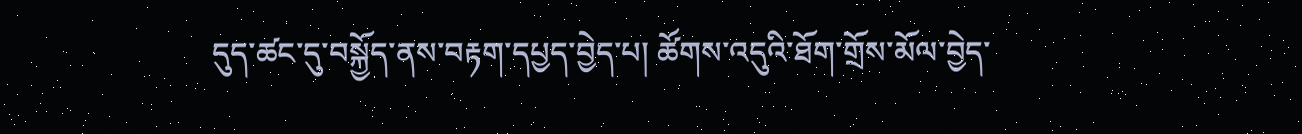དུད་ཚང་དུ་བསྐྱོད་ནས་བརྟག་དཔྱད་བྱེད་པ། ཚོགས་འདུའི་ཐོག་གྲོས་མོལ་བྱེད་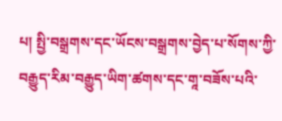པ། སྤྱི་བསྒྲགས་དང་ཡོངས་བསྒྲགས་བྱེད་པ་སོགས་ཀྱི་བརྒྱུད་རིམ་བརྒྱུད་ཡིག་ཚགས་དང་གཱ་བཟོས་པའི་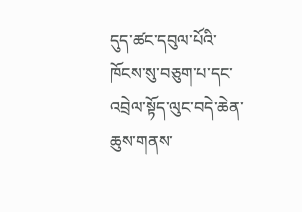དུད་ཚང་དབུལ་པོའི་ཁོངས་སུ་བཅུག་པ་དང་འབྲེལ་སྟོད་ལུང་བདེ་ཆེན་ཆུས་གནས་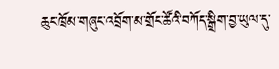ཆུང་ཁྲོམ་གཞུང་འབྲོག་མ་གྲོང་ཚོའི་བཀོད་སྒྲིག་བྱ་ཡུལ་དུ་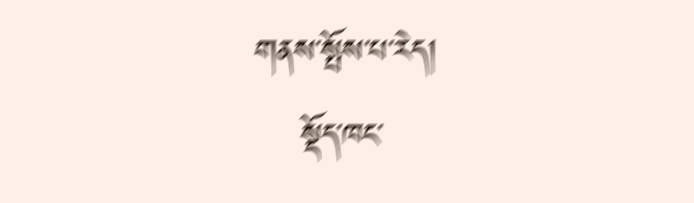གནས་སྤོས་པ་རེད།
    སྡོད་ཁང་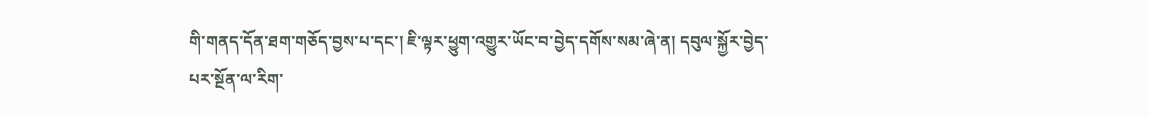གི་གནད་དོན་ཐག་གཅོད་བྱས་པ་དང་། ཇི་ལྟར་ཕྱུག་འགྱུར་ཡོང་བ་བྱེད་དགོས་སམ་ཞེ་ན། དབུལ་སྐྱོར་བྱེད་པར་སྔོན་ལ་རིག་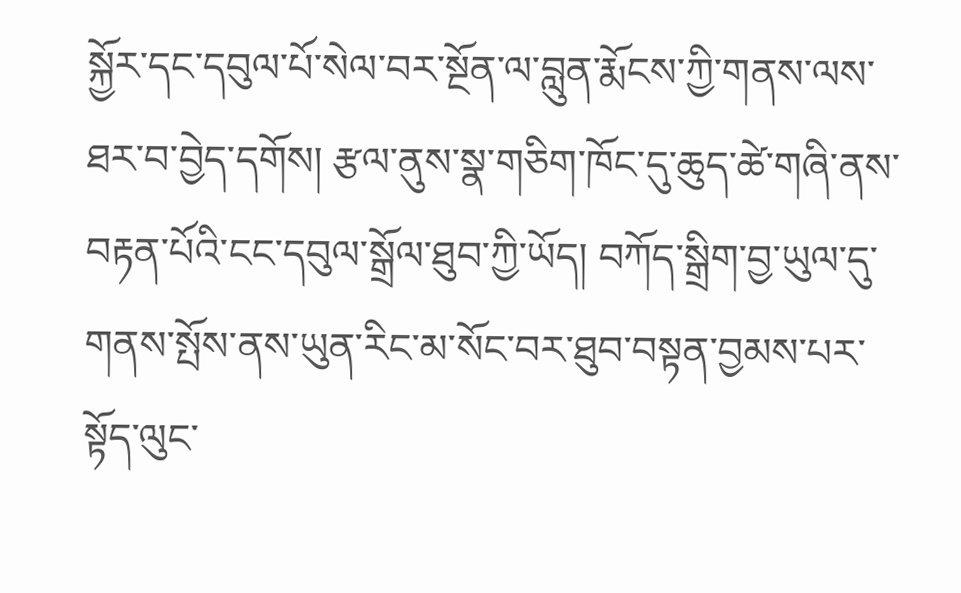སྐྱོར་དང་དབུལ་པོ་སེལ་བར་སྔོན་ལ་བླུན་རྨོངས་ཀྱི་གནས་ལས་ཐར་བ་བྱེད་དགོས། རྩལ་ནུས་སྣ་གཅིག་ཁོང་དུ་ཆུད་ཚེ་གཞི་ནས་བརྟན་པོའི་ངང་དབུལ་སྒྲོལ་ཐུབ་ཀྱི་ཡོད། བཀོད་སྒྲིག་བྱ་ཡུལ་དུ་གནས་སྤོས་ནས་ཡུན་རིང་མ་སོང་བར་ཐུབ་བསྟན་བྱམས་པར་སྟོད་ལུང་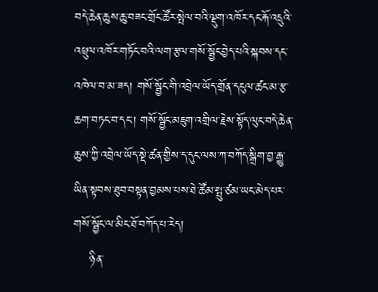བདེ་ཆེན་ཆུས་ཆུ་བཟང་གྲོང་ཚོར་སྤེལ་བའི་ལྡུག་འཁོར་དང་རྐོ་འདྲུའི་འཕྲུལ་འཁོར་གཏོང་བའི་ལག་རྩལ་གསོ་སྦྱོང་བྱེད་པའི་སྐབས་དང་འཁེལ་བ་མ་ཟད། གསོ་སྦྱོང་གི་འབྲེལ་ཡོད་གྲོན་དངུལ་ཚང་མ་རྩ་ཆག་བཏང་བ་དང་། གསོ་སྦྱོང་མཇུག་འགྲིལ་རྗེས་སྟོད་ལུང་བདེ་ཆེན་ཆུས་ཀྱི་འབྲེལ་ཡོད་སྡེ་ཚན་གྱིས་ད་དུང་ལས་ཀ་བཀོད་སྒྲིག་བྱ་རྒྱུ་ཡིན་སྟབས་ཐུབ་བསྟན་བྱམས་པས་ཐེ་ཚོམ་སྤུ་ཙམ་ཡང་མེད་པར་གསོ་སྦྱོང་ལ་མིང་ཐོ་བཀོད་པ་རེད།
    ཉིན་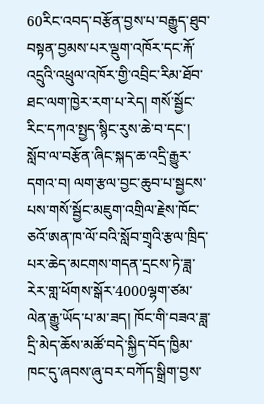60རིང་འབད་བརྩོན་བྱས་པ་བརྒྱུད་ཐུབ་བསྟན་བྱམས་པར་ལྡུག་འཁོར་དང་རྐོ་འདྲུའི་འཕྲུལ་འཁོར་གྱི་འབྲིང་རིམ་ཐོབ་ཐང་ལག་ཁྱེར་རག་པ་རེད། གསོ་སྦྱོང་རིང་དཀའ་སྤྱད་སྙིང་རུས་ཆེ་བ་དང་། སློབ་ལ་བརྩོན་ཞིང་སྐད་ཆ་འདྲི་རྒྱུར་དགའ་བ། ལག་རྩལ་བྱང་ཆུབ་པ་སྦྱངས་པས་གསོ་སྦྱོང་མཇུག་འགྲིལ་རྗེས་ཁོང་ཅའོ་ཨན་ཁ་ལོ་བའི་སློབ་གྲྭའི་རྩལ་ཁྲིད་པར་ཆེད་མངགས་གདན་དྲངས་ཏེ་ཟླ་རེར་གླ་ཕོགས་སྒོར་4000ལྷག་ཙམ་ལེན་རྒྱུ་ཡོད་པ་མ་ཟད། ཁོང་གི་བཟའ་ཟླ་དྲི་མེད་ཆོས་མཚོ་བདེ་སྐྱིད་བོད་ཁྱིམ་ཁང་དུ་ཞབས་ཞུ་བར་བཀོད་སྒྲིག་བྱས་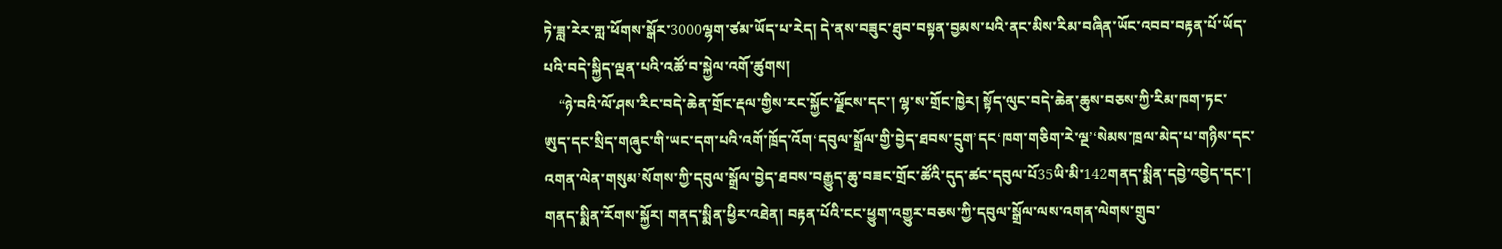ཏེ་ཟླ་རེར་གླ་ཕོགས་སྒོར་3000ལྷག་ཙམ་ཡོད་པ་རེད། དེ་ནས་བཟུང་ཐུབ་བསྟན་བྱམས་པའི་ནང་མིས་རིམ་བཞིན་ཡོང་འབབ་བརྟན་པོ་ཡོད་པའི་བདེ་སྐྱིད་ལྡན་པའི་འཚོ་བ་སྐྱེལ་འགོ་ཚུགས།
    “ཉེ་བའི་ལོ་ཤས་རིང་བདེ་ཆེན་གྲོང་རྡལ་གྱིས་རང་སྐྱོང་ལྗོངས་དང་། ལྷ་ས་གྲོང་ཁྱེར། སྟོད་ལུང་བདེ་ཆེན་ཆུས་བཅས་ཀྱི་རིམ་ཁག་ཏང་ཨུད་དང་སྲིད་གཞུང་གི་ཡང་དག་པའི་འགོ་ཁྲོད་འོག‘དབུལ་སྒྲོལ་གྱི་བྱེད་ཐབས་དྲུག’དང‘ཁག་གཅིག་རེ་ལྔ’‘སེམས་ཁྲལ་མེད་པ་གཉིས་དང་འགན་ལེན་གསུམ’སོགས་ཀྱི་དབུལ་སྒྲོལ་བྱེད་ཐབས་བརྒྱུད་ཆུ་བཟང་གྲོང་ཚོའི་དུད་ཚང་དབུལ་པོ35ཡི་མི་142གནད་སྨིན་དབྱེ་འབྱེད་དང་། གནད་སྨིན་རོགས་སྐྱོར། གནད་སྨིན་ཕྱིར་འཐེན། བརྟན་པོའི་ངང་ཕྱུག་འགྱུར་བཅས་ཀྱི་དབུལ་སྒྲོལ་ལས་འགན་ལེགས་གྲུབ་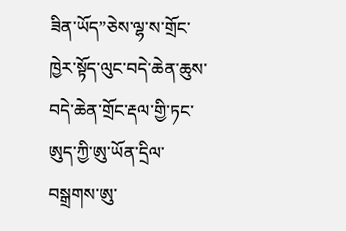ཟིན་ཡོད”ཅེས་ལྷ་ས་གྲོང་ཁྱེར་སྟོད་ལུང་བདེ་ཆེན་ཆུས་བདེ་ཆེན་གྲོང་རྡལ་གྱི་ཏང་ཨུད་ཀྱི་ཨུ་ཡོན་དྲིལ་བསྒྲགས་ཨུ་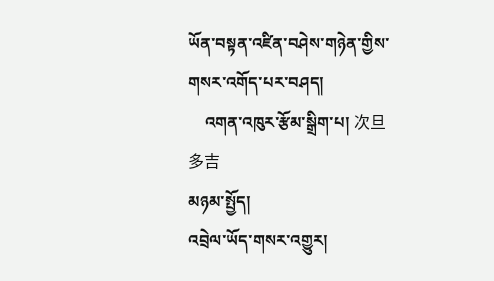ཡོན་བསྟན་འཛིན་བཤེས་གཉེན་གྱིས་གསར་འགོད་པར་བཤད།
    འགན་འཁུར་རྩོམ་སྒྲིག་པ། 次旦多吉
མཉམ་སྤྱོད།
འབྲེལ་ཡོད་གསར་འགྱུར།